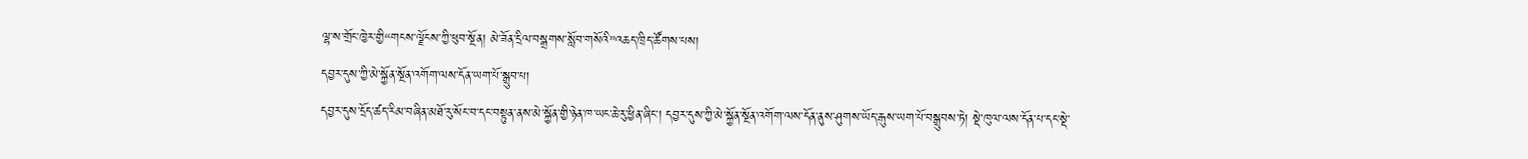ལྷ་ས་གྲོང་ཁྱེར་གྱི“གངས་ལྗོངས་ཀྱི་ཕུབ་སྔོན། མེ་ཟོན་དྲིལ་བསྒྲགས་སློབ་གསོའི”འཆད་ཁྲིད་ཚོགས་པས།
དབྱར་དུས་ཀྱི་མེ་སྐྱོན་སྔོན་འགོག་ལས་དོན་ཡག་པོ་སྒྲུབ་པ།
དབྱར་དུས་དྲོད་ཚད་རིམ་བཞིན་མཐོ་རུ་སོང་བ་དང་བསྟུན་ནས་མེ་སྐྱོན་གྱི་ཉེན་ཁ་ཡང་ཆེ་རུ་ཕྱིན་ཞིང་། དབྱར་དུས་ཀྱི་མེ་སྐྱོན་སྔོན་འགོག་ལས་དོན་ནུས་ཤུགས་ཡོད་རྒུས་ཡག་པོ་བསྒྲུབས་ཏེ། སྡེ་ཁུལ་ལས་དོན་པ་དང་སྡེ་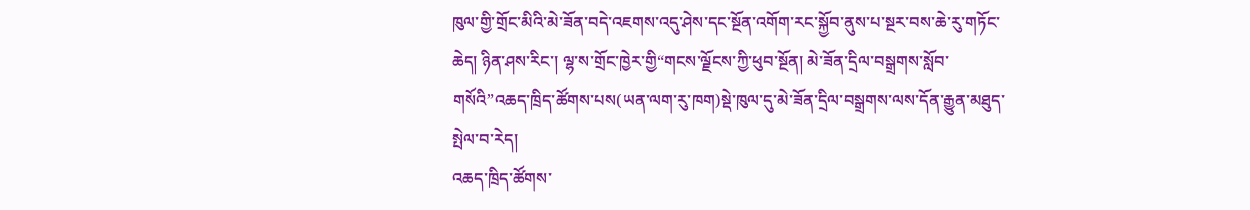ཁུལ་གྱི་གྲོང་མིའི་མེ་ཟོན་བདེ་འཇགས་འདུ་ཤེས་དང་སྔོན་འགོག་རང་སྐྱོབ་ནུས་པ་སྔར་བས་ཆེ་རུ་གཏོང་ཆེད། ཉིན་ཤས་རིང་། ལྷ་ས་གྲོང་ཁྱེར་གྱི“གངས་ལྗོངས་ཀྱི་ཕུབ་སྔོན། མེ་ཟོན་དྲིལ་བསྒྲགས་སློབ་གསོའི”འཆད་ཁྲིད་ཚོགས་པས(ཡན་ལག་རུ་ཁག)སྡེ་ཁུལ་དུ་མེ་ཟོན་དྲིལ་བསྒྲགས་ལས་དོན་རྒྱུན་མཐུད་སྤེལ་བ་རེད།
འཆད་ཁྲིད་ཚོགས་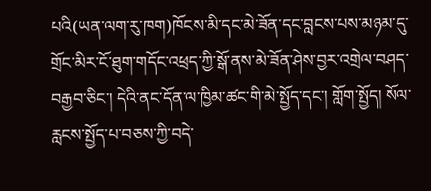པའི(ཡན་ལག་རུ་ཁག)ཁོངས་མི་དང་མེ་ཟོན་དང་བླངས་པས་མཉམ་དུ་གྲོང་མིར་ངོ་ཐུག་གདོང་འཕྲད་ཀྱི་སྒོ་ནས་མེ་ཟོན་ཤེས་བྱར་འགྲེལ་བཤད་བརྒྱབ་ཅིང་། དེའི་ནང་དོན་ལ་ཁྱིམ་ཚང་གི་མེ་སྤྱོད་དང་། གློག་སྤྱོད། སོལ་རླངས་སྤྱོད་པ་བཅས་ཀྱི་བདེ་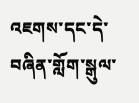འཇགས་དང་དེ་བཞིན་གློག་སྒུལ་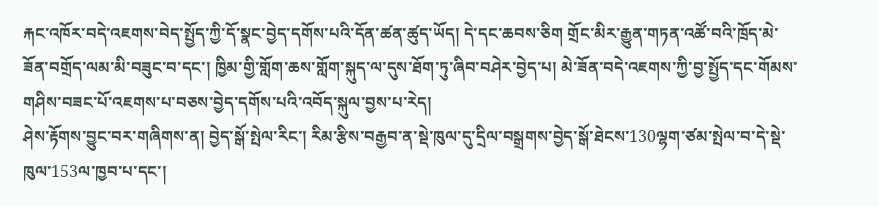རྐང་འཁོར་བདེ་འཇགས་བེད་སྤྱོད་ཀྱི་དོ་སྣང་བྱེད་དགོས་པའི་དོན་ཚན་ཚུད་ཡོད། དེ་དང་ཆབས་ཅིག གྲོང་མིར་རྒྱུན་གཏན་འཚོ་བའི་ཁྲོད་མེ་ཟོན་བགྲོད་ལམ་མི་བཟུང་བ་དང་། ཁྱིམ་གྱི་གློག་ཆས་གློག་སྐུད་ལ་དུས་ཐོག་ཏུ་ཞིབ་བཤེར་བྱེད་པ། མེ་ཟོན་བདེ་འཇགས་ཀྱི་བྱ་སྤྱོད་དང་གོམས་གཤིས་བཟང་པོ་འཇགས་པ་བཅས་བྱེད་དགོས་པའི་འབོད་སྐུལ་བྱས་པ་རེད།
ཤེས་རྟོགས་བྱུང་བར་གཞིགས་ན། བྱེད་སྒོ་སྤེལ་རིང་། རིམ་རྩིས་བརྒྱབ་ན་སྡེ་ཁུལ་དུ་དྲིལ་བསྒྲགས་བྱེད་སྒོ་ཐེངས་130ལྷག་ཙམ་སྤེལ་བ་དེ་སྡེ་ཁུལ་153ལ་ཁྱབ་པ་དང་།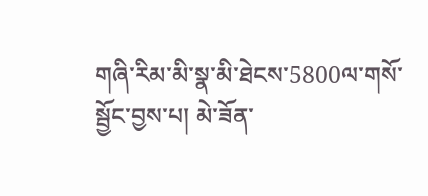གཞི་རིམ་མི་སྣ་མི་ཐེངས་5800ལ་གསོ་སྦྱོང་བྱས་པ། མེ་ཟོན་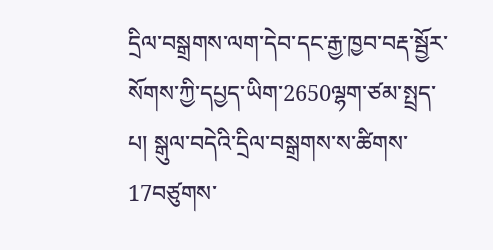དྲིལ་བསྒྲགས་ལག་དེབ་དང་རྒྱ་ཁྱབ་བརྡ་སྦྱོར་སོགས་ཀྱི་དཔྱད་ཡིག་2650ལྷག་ཙམ་སྤྲད་པ། སྒུལ་བདེའི་དྲིལ་བསྒྲགས་ས་ཚིགས་17བཙུགས་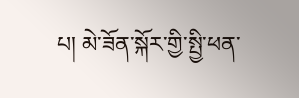པ། མེ་ཟོན་སྐོར་གྱི་སྤྱི་ཕན་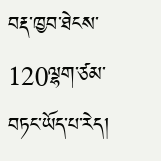བརྡ་ཁྱབ་ཐེངས་120ལྷག་ཙམ་བཏང་ཡོད་པ་རེད།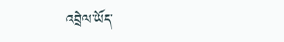འབྲེལ་ཡོད་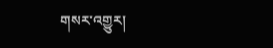གསར་འགྱུར།